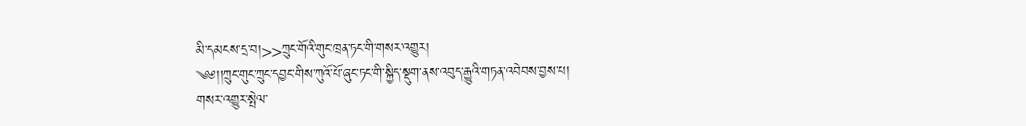མི་དམངས་དྲ་བ།>>ཀྲུང་གོའི་གུང་ཁྲན་ཏང་གི་གསར་འགྱུར།
༄༅།།ཀྲུང་གུང་ཀྲུང་དབྱང་གིས་ཀུའོ་པོ་ཞུང་ཏང་གི་སྐྱིད་སྡུག་ནས་འབུད་རྒྱུའི་གཏན་འབེབས་བྱས་པ།
གསར་འགྱུར་སྤེལ་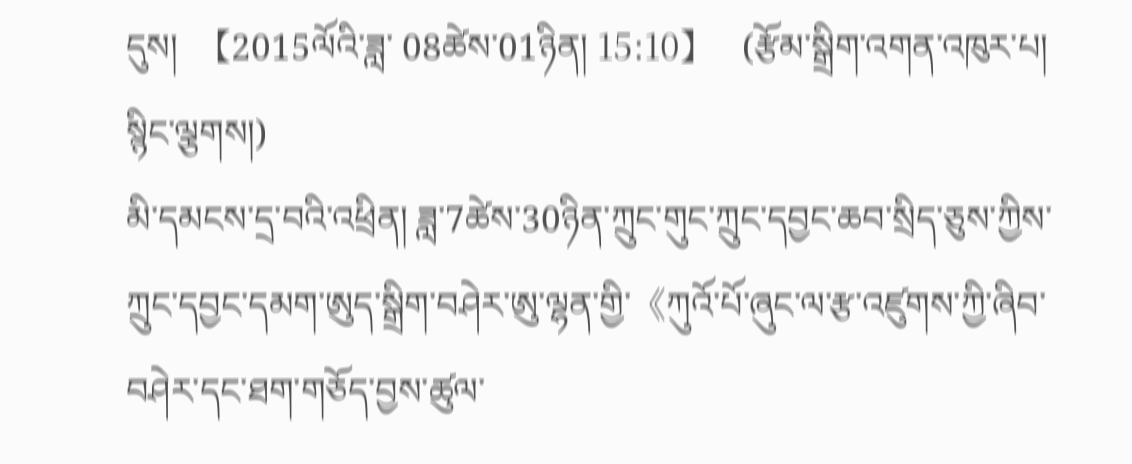དུས།  【2015ལོའི་ཟླ་ 08ཚེས་01ཉིན། 15:10】   (རྩོམ་སྒྲིག་འགན་འཁུར་པ། སྙིང་ལྕགས།)
མི་དམངས་དྲ་བའི་འཕྲིན། ཟླ་7ཚེས་30ཉིན་ཀྲུང་གུང་ཀྲུང་དབྱང་ཆབ་སྲིད་ཅུས་ཀྱིས་ཀྲུང་དབྱང་དམག་ཨུད་སྒྲིག་བཤེར་ཨུ་ལྷན་གྱི་《ཀུའོ་པོ་ཞུང་ལ་རྩ་འཛུགས་ཀྱི་ཞིབ་བཤེར་དང་ཐག་གཅོད་བྱས་ཚུལ་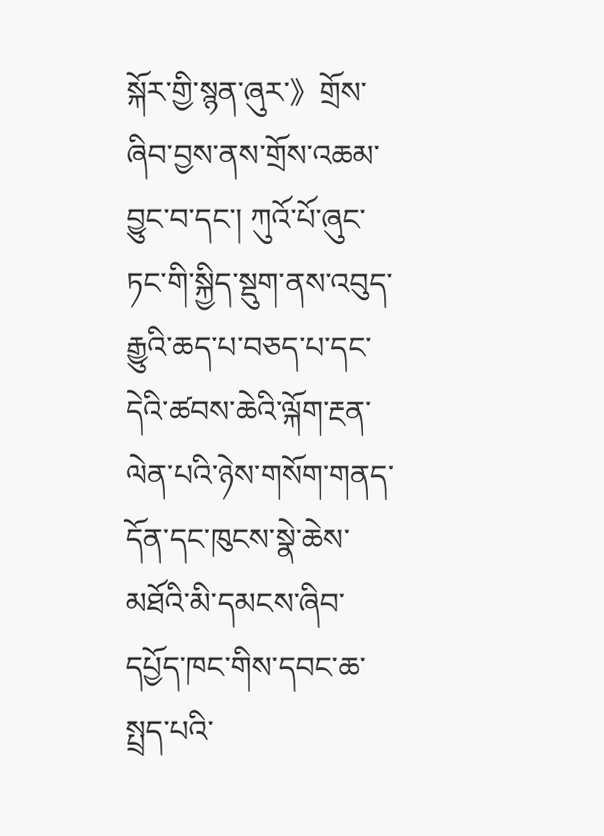སྐོར་གྱི་སྙན་ཞུར་》གྲོས་ཞིབ་བྱས་ནས་གྲོས་འཆམ་བྱུང་བ་དང་། ཀུའོ་པོ་ཞུང་ཏང་གི་སྐྱིད་སྡུག་ནས་འབུད་རྒྱུའི་ཆད་པ་བཅད་པ་དང་དེའི་ཚབས་ཆེའི་ལྐོག་རྔན་ལེན་པའི་ཉེས་གསོག་གནད་དོན་དང་ཁུངས་སྣེ་ཆེས་མཐོའི་མི་དམངས་ཞིབ་དཔྱོད་ཁང་གིས་དབང་ཆ་སྤྲད་པའི་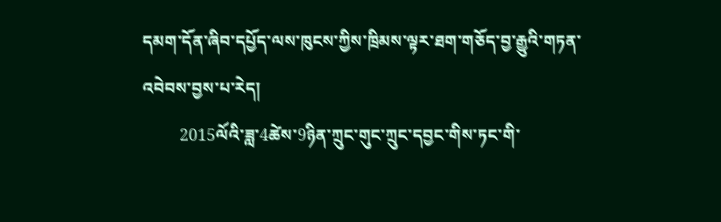དམག་དོན་ཞིབ་དཔྱོད་ལས་ཁུངས་ཀྱིས་ཁྲིམས་ལྟར་ཐག་གཅོད་བྱ་རྒྱུའི་གཏན་འབེབས་བྱས་པ་རེད།
         2015ལོའི་ཟླ་4ཚེས་9ཉིན་ཀྲུང་གུང་ཀྲུང་དབྱང་གིས་ཏང་གི་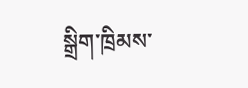སྒྲིག་ཁྲིམས་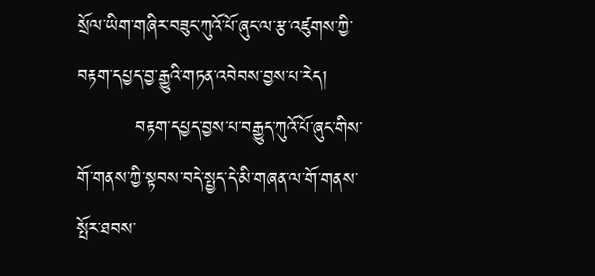སྲོལ་ཡིག་གཞིར་བཟུང་ཀུའོ་པོ་ཞུང་ལ་རྩ་འཛུགས་ཀྱི་བརྟག་དཔྱད་བྱ་རྒྱུའི་གཏན་འབེབས་བྱས་པ་རེད།
         བརྟག་དཔྱད་བྱས་པ་བརྒྱུད་ཀུའོ་པོ་ཞུང་གིས་གོ་གནས་ཀྱི་སྟབས་བདེ་སྤྱད་དེ་མི་གཞན་ལ་གོ་གནས་སྤོར་ཐབས་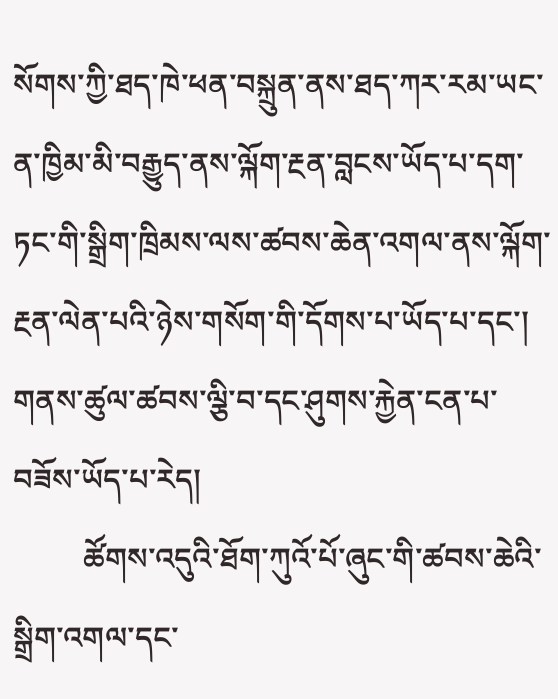སོགས་ཀྱི་ཐད་ཁེ་ཕན་བསྐྲུན་ནས་ཐད་ཀར་རམ་ཡང་ན་ཁྱིམ་མི་བརྒྱུད་ནས་ལྐོག་རྔན་བླངས་ཡོད་པ་དག་ཏང་གི་སྒྲིག་ཁྲིམས་ལས་ཚབས་ཆེན་འགལ་ནས་ལྐོག་རྔན་ལེན་པའི་ཉེས་གསོག་གི་དོགས་པ་ཡོད་པ་དང་། གནས་ཚུལ་ཚབས་ལྕི་བ་དང་ཤུགས་རྐྱེན་ངན་པ་བཟོས་ཡོད་པ་རེད།
         ཚོགས་འདུའི་ཐོག་ཀུའོ་པོ་ཞུང་གི་ཚབས་ཆེའི་སྒྲིག་འགལ་དང་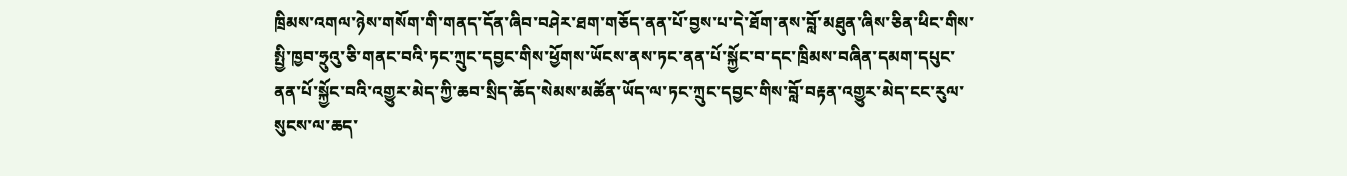ཁྲིམས་འགལ་ཉེས་གསོག་གི་གནད་དོན་ཞིབ་བཤེར་ཐག་གཅོད་ནན་པོ་བྱས་པ་དེ་ཐོག་ནས་བློ་མཐུན་ཞིས་ཅིན་ཕིང་གིས་སྤྱི་ཁྱབ་ཧྲུའུ་ཅི་གནང་བའི་ཏང་ཀྲུང་དབྱང་གིས་ཕྱོགས་ཡོངས་ནས་ཏང་ནན་པོ་སྐྱོང་བ་དང་ཁྲིམས་བཞིན་དམག་དཔུང་ནན་པོ་སྐྱོང་བའི་འགྱུར་མེད་ཀྱི་ཆབ་སྲིད་ཆོད་སེམས་མཚོན་ཡོད་ལ་ཏང་ཀྲུང་དབྱང་གིས་བློ་བརྟན་འགྱུར་མེད་ངང་རུལ་སུངས་ལ་ཆད་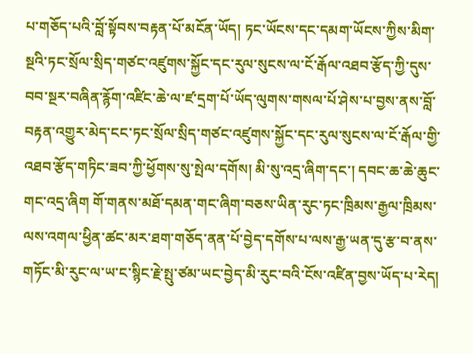པ་གཅོད་པའི་བློ་སྟོབས་བརྟན་པོ་མངོན་ཡོད། ཏང་ཡོངས་དང་དམག་ཡོངས་ཀྱིས་མིག་སྔའི་ཏང་སྲོལ་སྲིད་གཙང་འཛུགས་སྐྱོང་དང་རུལ་སུངས་ལ་ངོ་རྒོལ་འཐབ་རྩོད་ཀྱི་དུས་བབ་སྔར་བཞིན་རྙོག་འཛིང་ཆེ་ལ་ཛ་དྲག་པོ་ཡོད་ལུགས་གསལ་པོ་ཤེས་པ་བྱས་ནས་བློ་བརྟན་འགྱུར་མེད་ངང་ཏང་སྲོལ་སྲིད་གཙང་འཛུགས་སྐྱོང་དང་རུལ་སུངས་ལ་ངོ་རྒོལ་གྱི་འཐབ་རྩོད་གཏིང་ཟབ་ཀྱི་ཕྱོགས་སུ་སྤེལ་དགོས། མི་སུ་འདྲ་ཞིག་དང་། དབང་ཆ་ཆེ་ཆུང་གང་འདྲ་ཞིག གོ་གནས་མཐོ་དམན་གང་ཞིག་བཅས་ཡིན་རུང་ཏང་ཁྲིམས་རྒྱལ་ཁྲིམས་ལས་འགལ་ཕྱིན་ཚང་མར་ཐག་གཅོད་ནན་པོ་བྱེད་དགོས་པ་ལས་རྒྱ་ཡན་དུ་རྩ་བ་ནས་གཏོང་མི་རུང་ལ་ཡ་ང་སྙིང་རྗེ་སྤུ་ཙམ་ཡང་བྱེད་མི་རུང་བའི་ངོས་འཛིན་བྱས་ཡོད་པ་རེད།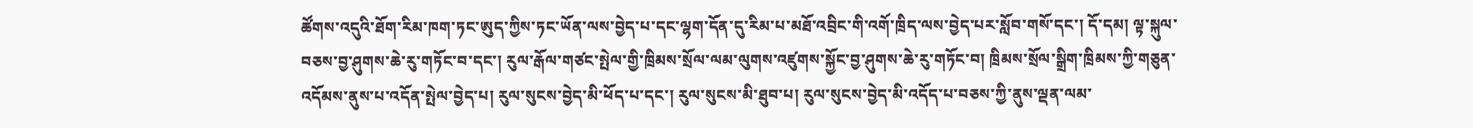ཚོགས་འདུའི་ཐོག་རིམ་ཁག་ཏང་ཨུད་ཀྱིས་ཏང་ཡོན་ལས་བྱེད་པ་དང་ལྷག་དོན་དུ་རིམ་པ་མཐོ་འབྲིང་གི་འགོ་ཁྲིད་ལས་བྱེད་པར་སློབ་གསོ་དང་། དོ་དམ། ལྟ་སྐུལ་བཅས་བྱ་ཤུགས་ཆེ་རུ་གཏོང་བ་དང་། རུལ་རྒོལ་གཙང་སྤེལ་གྱི་ཁྲིམས་སྲོལ་ལམ་ལུགས་འཛུགས་སྐྱོང་བྱ་ཤུགས་ཆེ་རུ་གཏོང་བ། ཁྲིམས་སྲོལ་སྒྲིག་ཁྲིམས་ཀྱི་གཅུན་འདོམས་ནུས་པ་འདོན་སྤེལ་བྱེད་པ། རུལ་སུངས་བྱེད་མི་ཕོད་པ་དང་། རུལ་སུངས་མི་ཐུབ་པ། རུལ་སུངས་བྱེད་མི་འདོད་པ་བཅས་ཀྱི་ནུས་ལྡན་ལམ་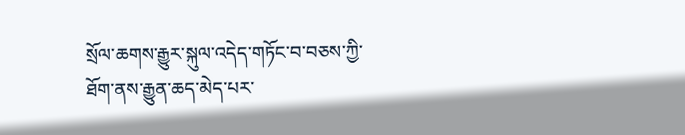སྲོལ་ཆགས་རྒྱུར་སྐུལ་འདེད་གཏོང་བ་བཅས་ཀྱི་ཐོག་ནས་རྒྱུན་ཆད་མེད་པར་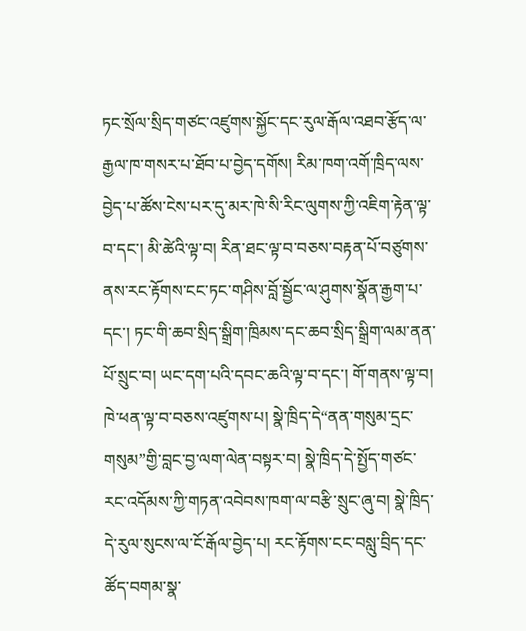ཏང་སྲོལ་སྲིད་གཙང་འཛུགས་སྐྱོང་དང་རུལ་རྒོལ་འཐབ་རྩོད་ལ་རྒྱལ་ཁ་གསར་པ་ཐོབ་པ་བྱེད་དགོས། རིམ་ཁག་འགོ་ཁྲིད་ལས་བྱེད་པ་ཚོས་ངེས་པར་དུ་མར་ཁེ་སི་རིང་ལུགས་ཀྱི་འཇིག་རྟེན་ལྟ་བ་དང་། མི་ཚེའི་ལྟ་བ། རིན་ཐང་ལྟ་བ་བཅས་བརྟན་པོ་བཙུགས་ནས་རང་རྟོགས་ངང་ཏང་གཤིས་བློ་སྦྱོང་ལ་ཤུགས་སྣོན་རྒྱག་པ་དང་། ཏང་གི་ཆབ་སྲིད་སྒྲིག་ཁྲིམས་དང་ཆབ་སྲིད་སྒྲིག་ལམ་ནན་པོ་སྲུང་བ། ཡང་དག་པའི་དབང་ཆའི་ལྟ་བ་དང་། གོ་གནས་ལྟ་བ། ཁེ་ཕན་ལྟ་བ་བཅས་འཛུགས་པ། སྣེ་ཁྲིད་དེ“ནན་གསུམ་དྲང་གསུམ”གྱི་བླང་བྱ་ལག་ལེན་བསྟར་བ། སྣེ་ཁྲིད་དེ་སྤྱོད་གཙང་རང་འདོམས་ཀྱི་གཏན་འབེབས་ཁག་ལ་བརྩི་སྲུང་ཞུ་བ། སྣེ་ཁྲིད་དེ་རུལ་སུངས་ལ་ངོ་རྒོལ་བྱེད་པ། རང་རྟོགས་ངང་བསླུ་བྲིད་དང་ཚོད་བགམ་སྣ་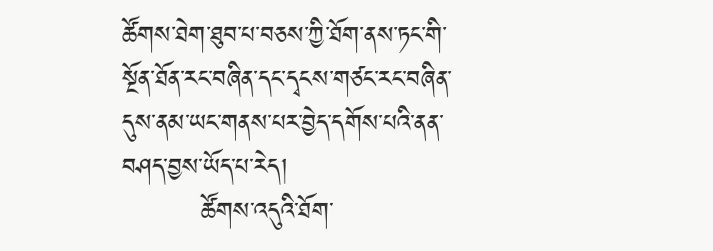ཚོགས་ཐེག་ཐུབ་པ་བཅས་ཀྱི་ཐོག་ནས་ཏང་གི་སྔོན་ཐོན་རང་བཞིན་དང་དྭངས་གཙང་རང་བཞིན་དུས་ནམ་ཡང་གནས་པར་བྱེད་དགོས་པའི་ནན་བཤད་བྱས་ཡོད་པ་རེད།
         ཚོགས་འདུའི་ཐོག་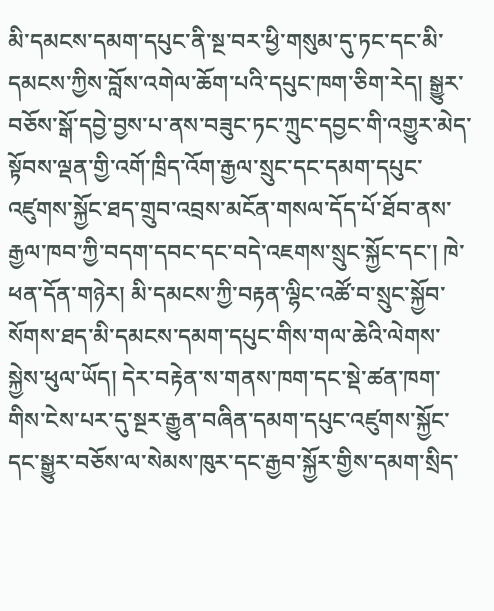མི་དམངས་དམག་དཔུང་ནི་སྔ་བར་ཕྱི་གསུམ་དུ་ཏང་དང་མི་དམངས་ཀྱིས་བློས་འགེལ་ཆོག་པའི་དཔུང་ཁག་ཅིག་རེད། སྒྱུར་བཅོས་སྒོ་དབྱེ་བྱས་པ་ནས་བཟུང་ཏང་ཀྲུང་དབྱང་གི་འགྱུར་མེད་སྟོབས་ལྡན་གྱི་འགོ་ཁྲིད་འོག་རྒྱལ་སྲུང་དང་དམག་དཔུང་འཛུགས་སྐྱོང་ཐད་གྲུབ་འབྲས་མངོན་གསལ་དོད་པོ་ཐོབ་ནས་རྒྱལ་ཁབ་ཀྱི་བདག་དབང་དང་བདེ་འཇགས་སྲུང་སྐྱོང་དང་། ཁེ་ཕན་དོན་གཉེར། མི་དམངས་ཀྱི་བརྟན་ལྷིང་འཚོ་བ་སྲུང་སྐྱོབ་སོགས་ཐད་མི་དམངས་དམག་དཔུང་གིས་གལ་ཆེའི་ལེགས་སྐྱེས་ཕུལ་ཡོད། དེར་བརྟེན་ས་གནས་ཁག་དང་སྡེ་ཚན་ཁག་གིས་ངེས་པར་དུ་སྔར་རྒྱུན་བཞིན་དམག་དཔུང་འཛུགས་སྐྱོང་དང་སྒྱུར་བཅོས་ལ་སེམས་ཁུར་དང་རྒྱབ་སྐྱོར་གྱིས་དམག་སྲིད་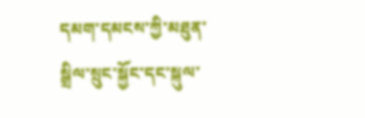དམག་དམངས་ཀྱི་མཐུན་སྒྲིལ་སྲུང་སྐྱོང་དང་སྐུལ་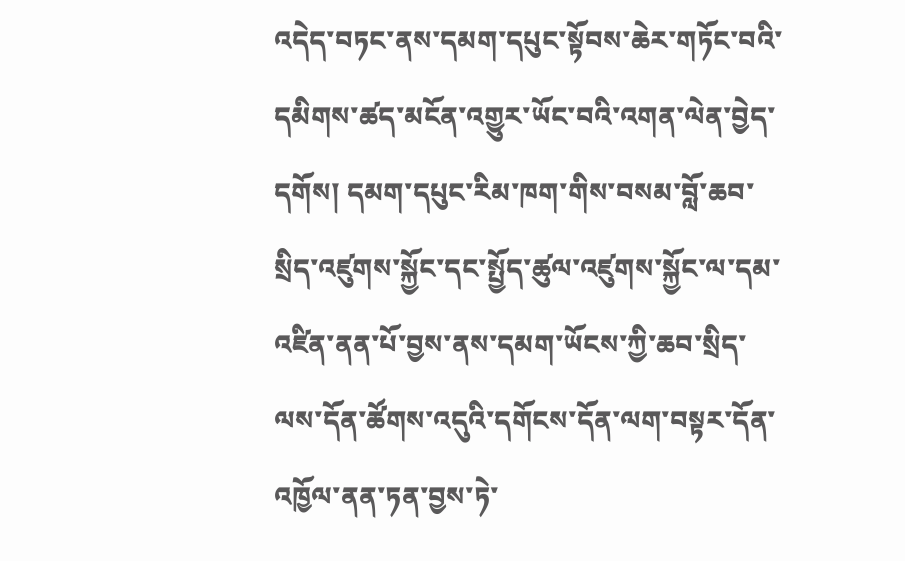འདེད་བཏང་ནས་དམག་དཔུང་སྟོབས་ཆེར་གཏོང་བའི་དམིགས་ཚད་མངོན་འགྱུར་ཡོང་བའི་འགན་ལེན་བྱེད་དགོས། དམག་དཔུང་རིམ་ཁག་གིས་བསམ་བློ་ཆབ་སྲིད་འཛུགས་སྐྱོང་དང་སྤྱོད་ཚུལ་འཛུགས་སྐྱོང་ལ་དམ་འཛིན་ནན་པོ་བྱས་ནས་དམག་ཡོངས་ཀྱི་ཆབ་སྲིད་ལས་དོན་ཚོགས་འདུའི་དགོངས་དོན་ལག་བསྟར་དོན་འཁྱོལ་ནན་ཏན་བྱས་ཏེ་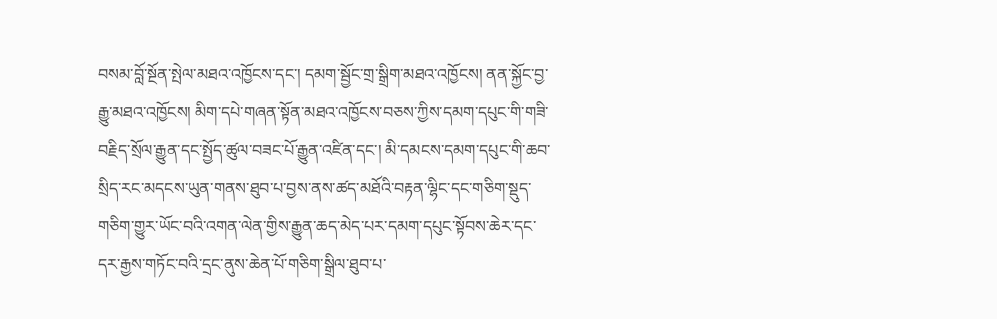བསམ་བློ་སྔོན་སྤེལ་མཐའ་འཁྱོངས་དང་། དམག་སྦྱོང་གྲ་སྒྲིག་མཐའ་འཁྱོངས། ནན་སྐྱོང་བྱ་རྒྱུ་མཐའ་འཁྱོངས། མིག་དཔེ་གཞན་སྟོན་མཐའ་འཁྱོངས་བཅས་ཀྱིས་དམག་དཔུང་གི་གཟི་བརྗིད་སྲོལ་རྒྱུན་དང་སྤྱོད་ཚུལ་བཟང་པོ་རྒྱུན་འཛིན་དང་། མི་དམངས་དམག་དཔུང་གི་ཆབ་སྲིད་རང་མདངས་ཡུན་གནས་ཐུབ་པ་བྱས་ནས་ཚད་མཐོའི་བརྟན་ལྷིང་དང་གཅིག་སྡུད་གཅིག་གྱུར་ཡོང་བའི་འགན་ལེན་གྱིས་རྒྱུན་ཆད་མེད་པར་དམག་དཔུང་སྟོབས་ཆེར་དང་དར་རྒྱས་གཏོང་བའི་དྲང་ནུས་ཆེན་པོ་གཅིག་སྒྲིལ་ཐུབ་པ་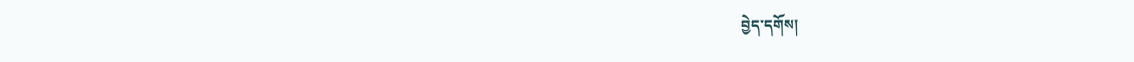བྱེད་དགོས།